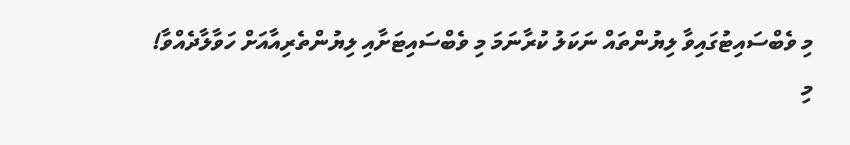މި ވެބްސައިޓުގައިވާ ލިޔުންތައް ނަކަލު ކުރާނަމަ މި ވެބްސައިޓަށާއި ލިޔުންތެރިއާއަށް ހަވާލާދެއްވާ!
މި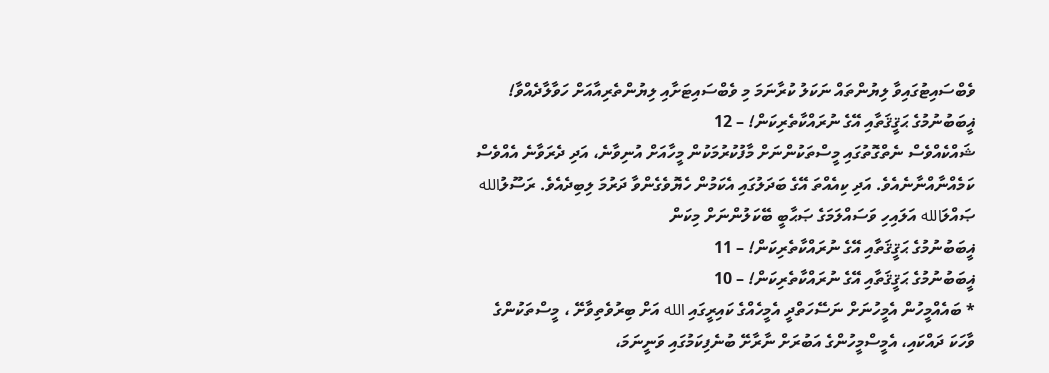ވެބްސައިޓުގައިވާ ލިޔުންތައް ނަކަލު ކުރާނަމަ މި ވެބްސައިޓަށާއި ލިޔުންތެރިއާއަށް ހަވާލާދެއްވާ!
ޣީބަބުނުމުގެ ޙަޤީޤަތާއި އޭގެ ނުރައްކާތެރިކަން! – 12
ޝައްކެއްވެސް ނެތްގޮތުގައި މީސްތަކުންނަށް މާފުކުރުމަކުން މީހާއަށް އުނިވާނެ، އަދި ދެރަވާނެ އެއްވެސް ކަމެއްނާއްނާނެއެވެ. އަދި ކިއެއްތަ އޭގެ ބަދަލުގައި އެކަމުން ހެޔޮވެގެންވާ ދަރުމަ ލިބިދެއެވެ. ރަސޫލުالله ޞައްލަالله އަލައިހި ވަސައްލަމަގެ ޞަޙާބީ ބޭކަލުންނަށް މިކަން
ޣީބަބުނުމުގެ ޙަޤީޤަތާއި އޭގެ ނުރައްކާތެރިކަން! – 11
ޣީބަބުނުމުގެ ޙަޤީޤަތާއި އޭގެ ނުރައްކާތެރިކަން! – 10
* ބައެއްމީހުން އެމީހުނަށް ނަސޭހަތްދީ އެމީހެއްގެ ކައިރީގައި الله އަށް ބިރުވެތިވާށޭ ، މީސްތަކުންގެ ވާހަކަ ދައްކައި، އެމީސްމީހުންގެ އަބުރަށް ނާރާށޭ ބުނެފިކަމުގައި ވަނީނަމަ،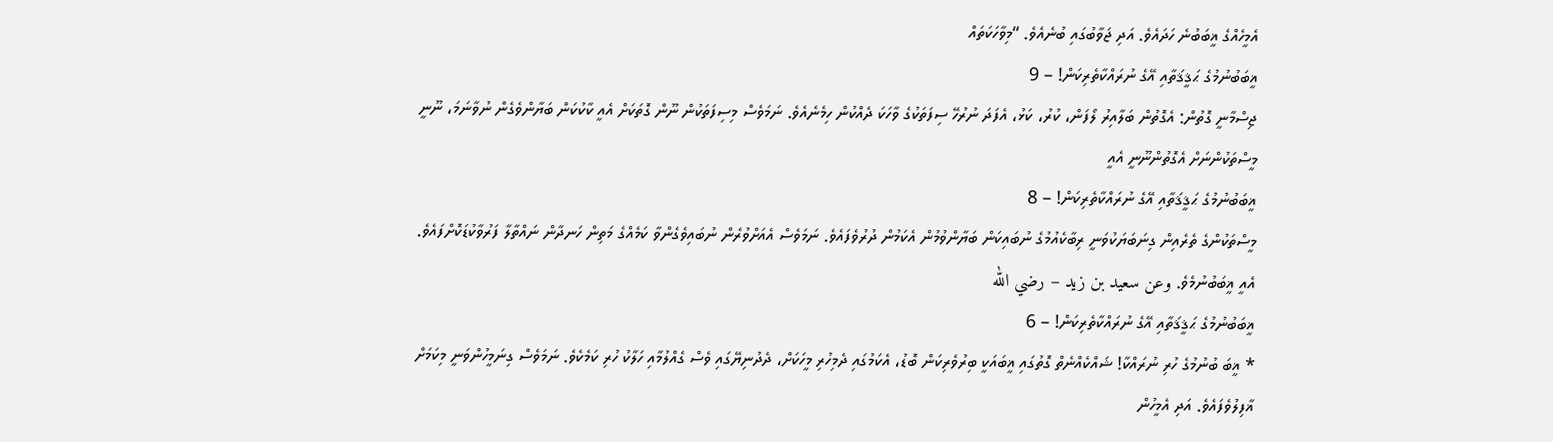އެމީހެއްގެ ޣީބަބުނެ ހަދައެވެ. އަދި ޖަވާބުގައި ބުނެއެވެ. “މިވާހަކަތައް
ޣީބަބުނުމުގެ ޙަޤީޤަތާއި އޭގެ ނުރައްކާތެރިކަން! – 9
ޖިސްމާނީ ގޮތުން: އެގޮތުން ބަލާއިރު ލޯފަން، ކުރު، ކަޅު، އެފަދަ ނުރުހޭ ސިފަތަކުގެ ވާހަކަ ދެއްކުން ހިމެނެއެވެ. ނަމަވެސް މިސިފަތަކުން ނޫން ގޮތަކަށް އެއީ ކާކުކަން ބަޔާންވެގެން ނުވާނަމަ، ނޫނީ މީސްތަކުންނަށް އެގޮތުންނޫނީ އެއީ
ޣީބަބުނުމުގެ ޙަޤީޤަތާއި އޭގެ ނުރައްކާތެރިކަން! – 8
މީސްތަކުންގެ ތެރެއިން ގިނަބަޔަކުވަނީ ރިބާކެއުމުގެ ނުބައިކަން ބަޔާންވުމުން އެކަމުން ދުރުވެފައެވެ. ނަމަވެސް އެއަށްވުރެން ނުބައިވެގެންވާ ކަމެއްގެ މަތިން ހަނދާން ނައްތާލާ ފަރުވާކުޑަކޮށްފައެވެ. އެއީ ޣީބަބުނުމެވެ. وعن سعيد بن زيد – رضي الله
ޣީބަބުނުމުގެ ޙަޤީޤަތާއި އޭގެ ނުރައްކާތެރިކަން! – 6
* ޣީބަ ބުނުމުގެ ހުރި ނުރައްކާ! ޝައްކެއްނެތް ގޮތުގައި ޣީބައަކީ ބިރުވެރިކަން ބޮޑު، އެކަމުގައި ދެމިހުރި މީހަކަށް، ދެދުނިޔޭގައި ވެސް ގެއްލުމާއި ހަލާކު ހުރި ކަމެކެވެ. ނަމަވެސް ގިނަމީހުންވަނީ މިކަމަށް ޣާފިލުވެފައެވެ. އަދި އެމީހުން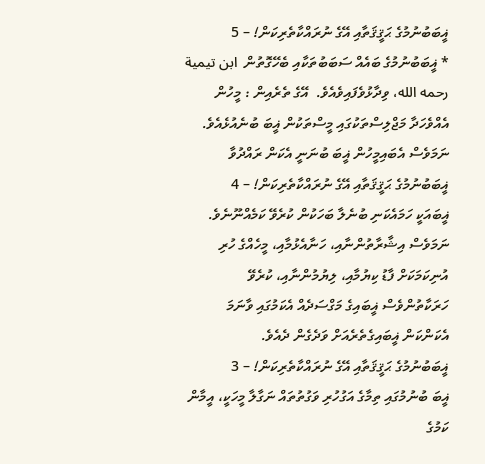ޣީބަބުނުމުގެ ޙަޤީޤަތާއި އޭގެ ނުރައްކާތެރިކަން! – 5
* ޣީބަބުނުމުގެ ބައެއް ސަބަބުތަކާއި ބެހޭގޮތުން  ابن تيمية رحمه الله، ވިދާޅުވެފައިވެއެވެ.  އޭގެ ތެރެއިން : މީހުން އެއްވެހަދާ މަޖްލިސްތަކުގައި މީސްތަކުން ޣީބަ ބުނެއުޅެއެވެ. ނަމަވެސް އެބައިމީހުން ޣީބަ ބުނަނީ އެކަން ރައްދުވާ
ޣީބަބުނުމުގެ ޙަޤީޤަތާއި އޭގެ ނުރައްކާތެރިކަން! – 4
ޣީބައަކީ ހަމައެކަނި ބުނެލާ ބަހަކުން ކުރެވޭ ކަމެއްނޫނެވެ. ނަމަވެސް އިޝާރާތުންނާއި، ހަނާއެޅުމާއި، މީހެއްގެ ހުރި އުނިކަމަކަށް ފާޑު ކިޔުމާއި، ލިޔުމުންނާއި، ކުރެވޭ ހަރަކާތުންވެސް ޣީބައިގެ މަގްސަދެއް އެކަމުގައި ވާނަމަ އެކަންކަން ޣީބައިގެތެރެއަށް ވަދެގެން ދެއެވެ.
ޣީބަބުނުމުގެ ޙަޤީޤަތާއި އޭގެ ނުރައްކާތެރިކަން! – 3
ޣީބަ ބުނުމުގައި ތިމާގެ އަގުހުރި ވަގުތުތައް ނަގާލާ މީހަކީ، އީމާން ކަމުގެ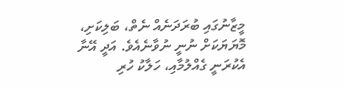މީޒާނުގައި ބުރަދަނެއް ނެތް، ބަލިކަށި، މޮޔަޔަކަށް ނުނީ ނުވާނެއެވެ. އަދީ އޭނާ އެކުރަނީ ގެއްލުމާއި، ހަލާކު ހުރި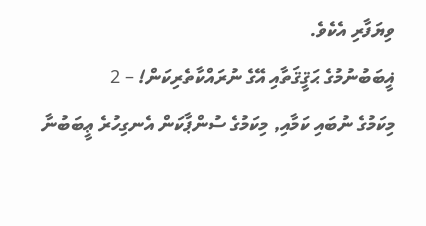ވިޔަފާރި އެކެވެ.
ޣީބަބުނުމުގެ ޙަޤީޤަތާއި އޭގެ ނުރައްކާތެރިކަން! – 2
މިކަމުގެ ނުބައި ކަމާއި, މިކަމުގެ ސުންޕާކަން އެނގިހުރެ ޢީބަބުނާ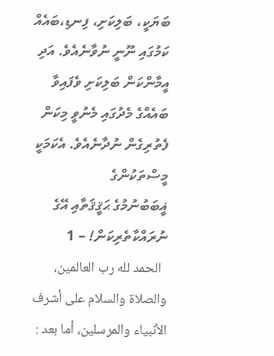ބަޔަކީ، ބަލިކަށި، ފިނޑި،ބައެއް ކަމުގައި ނޫނީ ނުވާނެއެވެ. އަދި އީމާންކަން ބަލިކަށި ވެފައިވާ ބައެއްގެ މެދުގައި މެނުވީ މިކަން ފެތުރިގެން ނުދާނެއެވެ. އެކަމަކީ މީސްތަކުންގެ
ޣީބަބުނުމުގެ ޙަޤީޤަތާއި އޭގެ ނުރައްކާތެރިކަން! – 1
  الحمد لله رب العالمين، والصلاة والسلام على أشرف الأنبياء والمرسلين، أما بعد :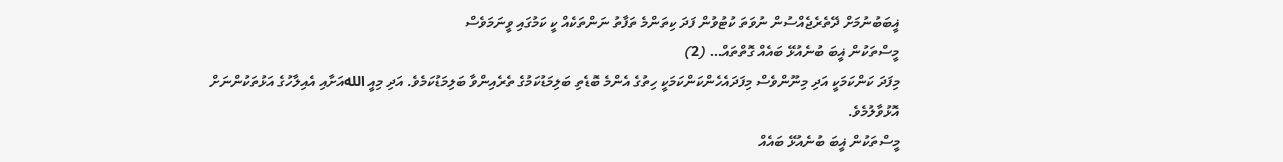ޣީބަބުނުމަށް ދޭތެރެޖެއްސުން ނުވަތަ ކުޓުވުން ފަދަ ކިތަންމެ ތަފާތު ނަންތަކެއް ކީ ކަމުގައި ވީނަމަވެސް
މީސްތަކުން ޣީބަ ބުނެއުޅޭ ބައެއް ގޮތްތައް… (2)
މިފަދަ ކަންކަމަކީ އަދި މިނޫންވެސް މިފަދައެހެންކަންކަމަކީ ހިތުގެ އެންމެ ބޮޑެތި ބަލިމަޑުކަމުގެ ތެރެއިންވާ ބަލިމަޑުކަމެވެ. އަދި މިއީ اللهއަށާއި އެއިލާހުގެ އަޅުތަކުންނަށް އޮޅުވާލުމެވެ.
މީސްތަކުން ޣީބަ ބުނެއުޅޭ ބައެއް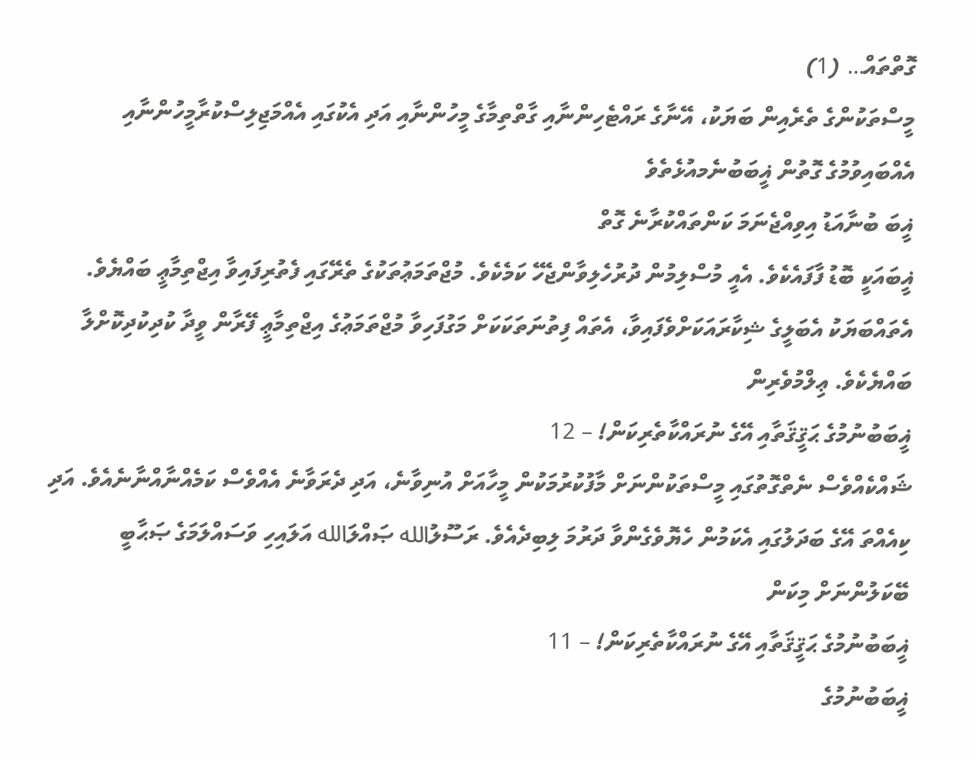ގޮތްތައް… (1)
މީސްތަކުންގެ ތެރެއިން ބަޔަކު، އޭނާގެ ރައްޓެހިންނާއި ގާތްތިމާގެ މީހުންނާއި އަދި އެކުގައި އެއްމަޖިލިސްކުރާމީހުންނާއި އެއްބައިވުމުގެ ގޮތުން ޣީބަބުނެމއުޅެތެވެ
ޣީބަ ބުނާއަޑު އިވިއްޖެނަމަ ކަންތައްކުރާނެ ގޮތް
ޣީބައަކީ ބޮޑު ފާފައެކެވެ. އެއީ މުސްލިމުން ދުރުހެލިވާންޖެހޭ ކަމެކެވެ. މުޖްތަމަޢުތަކުގެ ތެރޭގައި ފެތުރިފައިވާ އިޖްތިމާޢީ ބައްޔެވެ. އެތައްބަޔަކު އެބަލީގެ ޝިކާރައަކަށްވެފައިވާ، އެތައް ފިތުނަތަކަކަށް މަގުފަހިވާ މުޖްތަމަޢުގެ އިޖްތިމާޢީ ފޭރާން ވީދާ ކުދިކުދިކޮށްލާ ބައްޔެކެވެ. ޢިލްމުވެރިން
ޣީބަބުނުމުގެ ޙަޤީޤަތާއި އޭގެ ނުރައްކާތެރިކަން! – 12
ޝައްކެއްވެސް ނެތްގޮތުގައި މީސްތަކުންނަށް މާފުކުރުމަކުން މީހާއަށް އުނިވާނެ، އަދި ދެރަވާނެ އެއްވެސް ކަމެއްނާއްނާނެއެވެ. އަދި ކިއެއްތަ އޭގެ ބަދަލުގައި އެކަމުން ހެޔޮވެގެންވާ ދަރުމަ ލިބިދެއެވެ. ރަސޫލުالله ޞައްލަالله އަލައިހި ވަސައްލަމަގެ ޞަޙާބީ ބޭކަލުންނަށް މިކަން
ޣީބަބުނުމުގެ ޙަޤީޤަތާއި އޭގެ ނުރައްކާތެރިކަން! – 11
ޣީބަބުނުމުގެ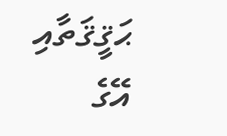ޙަޤީޤަތާއި އޭގެ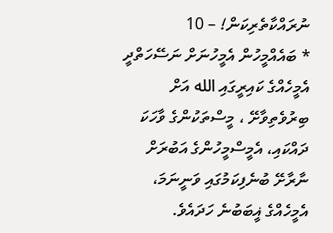ނުރައްކާތެރިކަން! – 10
* ބައެއްމީހުން އެމީހުނަށް ނަސޭހަތްދީ އެމީހެއްގެ ކައިރީގައި الله އަށް ބިރުވެތިވާށޭ ، މީސްތަކުންގެ ވާހަކަ ދައްކައި، އެމީސްމީހުންގެ އަބުރަށް ނާރާށޭ ބުނެފިކަމުގައި ވަނީނަމަ، އެމީހެއްގެ ޣީބަބުނެ ހަދައެވެ.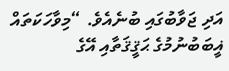އަދި ޖަވާބުގައި ބުނެއެވެ. “މިވާހަކަތައް
ޣީބަބުނުމުގެ ޙަޤީޤަތާއި އޭގެ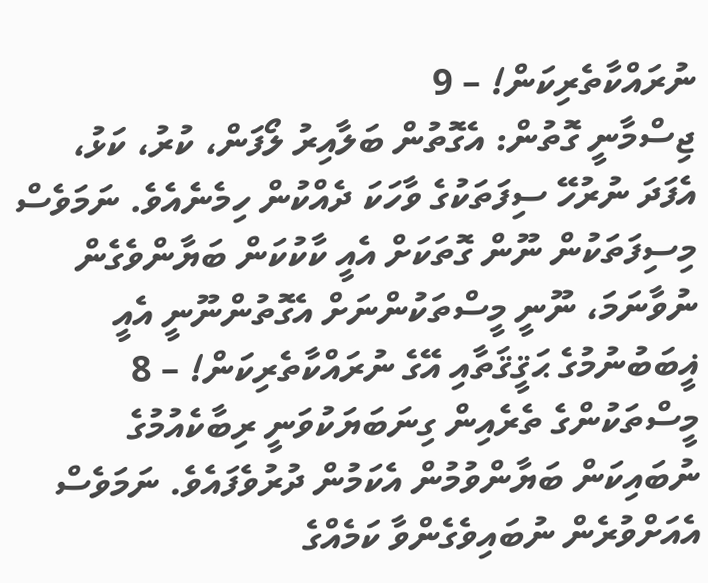ނުރައްކާތެރިކަން! – 9
ޖިސްމާނީ ގޮތުން: އެގޮތުން ބަލާއިރު ލޯފަން، ކުރު، ކަޅު، އެފަދަ ނުރުހޭ ސިފަތަކުގެ ވާހަކަ ދެއްކުން ހިމެނެއެވެ. ނަމަވެސް މިސިފަތަކުން ނޫން ގޮތަކަށް އެއީ ކާކުކަން ބަޔާންވެގެން ނުވާނަމަ، ނޫނީ މީސްތަކުންނަށް އެގޮތުންނޫނީ އެއީ
ޣީބަބުނުމުގެ ޙަޤީޤަތާއި އޭގެ ނުރައްކާތެރިކަން! – 8
މީސްތަކުންގެ ތެރެއިން ގިނަބަޔަކުވަނީ ރިބާކެއުމުގެ ނުބައިކަން ބަޔާންވުމުން އެކަމުން ދުރުވެފައެވެ. ނަމަވެސް އެއަށްވުރެން ނުބައިވެގެންވާ ކަމެއްގެ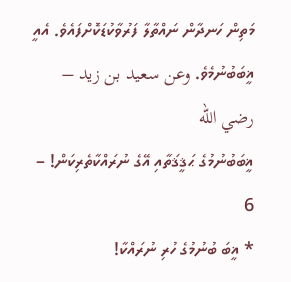މަތިން ހަނދާން ނައްތާލާ ފަރުވާކުޑަކޮށްފައެވެ. އެއީ ޣީބަބުނުމެވެ. وعن سعيد بن زيد – رضي الله
ޣީބަބުނުމުގެ ޙަޤީޤަތާއި އޭގެ ނުރައްކާތެރިކަން! – 6
* ޣީބަ ބުނުމުގެ ހުރި ނުރައްކާ!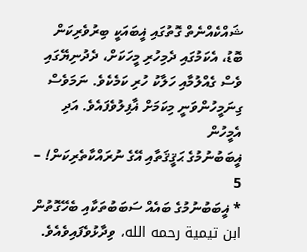ޝައްކެއްނެތް ގޮތުގައި ޣީބައަކީ ބިރުވެރިކަން ބޮޑު، އެކަމުގައި ދެމިހުރި މީހަކަށް، ދެދުނިޔޭގައި ވެސް ގެއްލުމާއި ހަލާކު ހުރި ކަމެކެވެ. ނަމަވެސް ގިނަމީހުންވަނީ މިކަމަށް ޣާފިލުވެފައެވެ. އަދި އެމީހުން
ޣީބަބުނުމުގެ ޙަޤީޤަތާއި އޭގެ ނުރައްކާތެރިކަން! – 5
* ޣީބަބުނުމުގެ ބައެއް ސަބަބުތަކާއި ބެހޭގޮތުން  ابن تيمية رحمه الله، ވިދާޅުވެފައިވެއެވެ.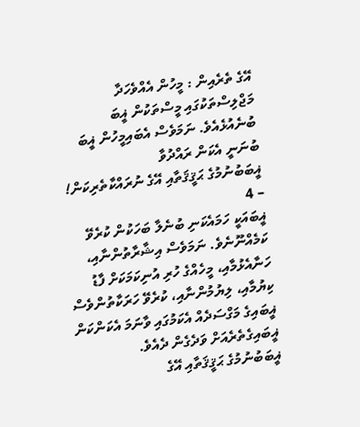އޭގެ ތެރެއިން : މީހުން އެއްވެހަދާ މަޖްލިސްތަކުގައި މީސްތަކުން ޣީބަ ބުނެއުޅެއެވެ. ނަމަވެސް އެބައިމީހުން ޣީބަ ބުނަނީ އެކަން ރައްދުވާ
ޣީބަބުނުމުގެ ޙަޤީޤަތާއި އޭގެ ނުރައްކާތެރިކަން! – 4
ޣީބައަކީ ހަމައެކަނި ބުނެލާ ބަހަކުން ކުރެވޭ ކަމެއްނޫނެވެ. ނަމަވެސް އިޝާރާތުންނާއި، ހަނާއެޅުމާއި، މީހެއްގެ ހުރި އުނިކަމަކަށް ފާޑު ކިޔުމާއި، ލިޔުމުންނާއި، ކުރެވޭ ހަރަކާތުންވެސް ޣީބައިގެ މަގްސަދެއް އެކަމުގައި ވާނަމަ އެކަންކަން ޣީބައިގެތެރެއަށް ވަދެގެން ދެއެވެ.
ޣީބަބުނުމުގެ ޙަޤީޤަތާއި އޭގެ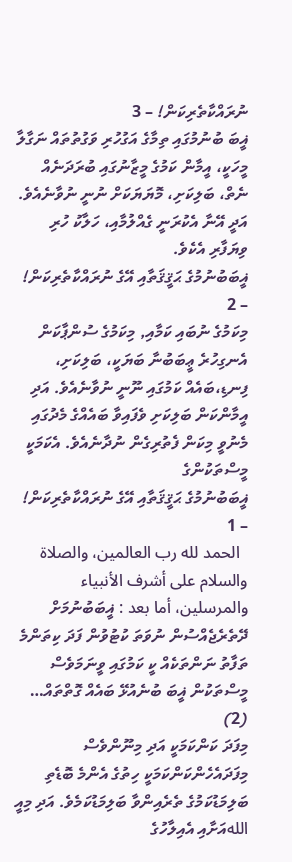ނުރައްކާތެރިކަން! – 3
ޣީބަ ބުނުމުގައި ތިމާގެ އަގުހުރި ވަގުތުތައް ނަގާލާ މީހަކީ، އީމާން ކަމުގެ މީޒާނުގައި ބުރަދަނެއް ނެތް، ބަލިކަށި، މޮޔަޔަކަށް ނުނީ ނުވާނެއެވެ. އަދީ އޭނާ އެކުރަނީ ގެއްލުމާއި، ހަލާކު ހުރި ވިޔަފާރި އެކެވެ.
ޣީބަބުނުމުގެ ޙަޤީޤަތާއި އޭގެ ނުރައްކާތެރިކަން! – 2
މިކަމުގެ ނުބައި ކަމާއި, މިކަމުގެ ސުންޕާކަން އެނގިހުރެ ޢީބަބުނާ ބަޔަކީ، ބަލިކަށި، ފިނޑި،ބައެއް ކަމުގައި ނޫނީ ނުވާނެއެވެ. އަދި އީމާންކަން ބަލިކަށި ވެފައިވާ ބައެއްގެ މެދުގައި މެނުވީ މިކަން ފެތުރިގެން ނުދާނެއެވެ. އެކަމަކީ މީސްތަކުންގެ
ޣީބަބުނުމުގެ ޙަޤީޤަތާއި އޭގެ ނުރައްކާތެރިކަން! – 1
  الحمد لله رب العالمين، والصلاة والسلام على أشرف الأنبياء والمرسلين، أما بعد : ޣީބަބުނުމަށް ދޭތެރެޖެއްސުން ނުވަތަ ކުޓުވުން ފަދަ ކިތަންމެ ތަފާތު ނަންތަކެއް ކީ ކަމުގައި ވީނަމަވެސް
މީސްތަކުން ޣީބަ ބުނެއުޅޭ ބައެއް ގޮތްތައް… (2)
މިފަދަ ކަންކަމަކީ އަދި މިނޫންވެސް މިފަދައެހެންކަންކަމަކީ ހިތުގެ އެންމެ ބޮޑެތި ބަލިމަޑުކަމުގެ ތެރެއިންވާ ބަލިމަޑުކަމެވެ. އަދި މިއީ اللهއަށާއި އެއިލާހުގެ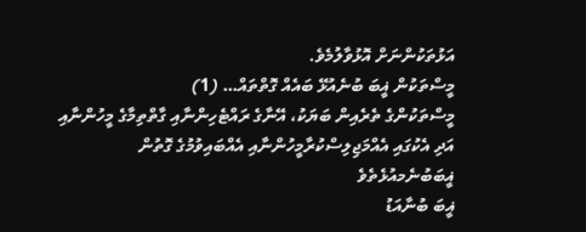އަޅުތަކުންނަށް އޮޅުވާލުމެވެ.
މީސްތަކުން ޣީބަ ބުނެއުޅޭ ބައެއް ގޮތްތައް… (1)
މީސްތަކުންގެ ތެރެއިން ބަޔަކު، އޭނާގެ ރައްޓެހިންނާއި ގާތްތިމާގެ މީހުންނާއި އަދި އެކުގައި އެއްމަޖިލިސްކުރާމީހުންނާއި އެއްބައިވުމުގެ ގޮތުން ޣީބަބުނެމއުޅެތެވެ
ޣީބަ ބުނާއަޑު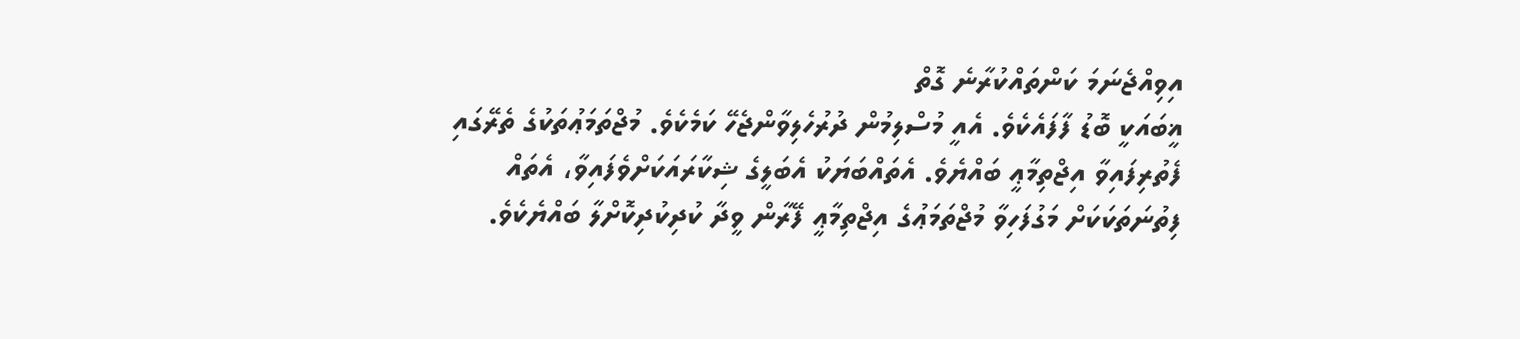އިވިއްޖެނަމަ ކަންތައްކުރާނެ ގޮތް
ޣީބައަކީ ބޮޑު ފާފައެކެވެ. އެއީ މުސްލިމުން ދުރުހެލިވާންޖެހޭ ކަމެކެވެ. މުޖްތަމަޢުތަކުގެ ތެރޭގައި ފެތުރިފައިވާ އިޖްތިމާޢީ ބައްޔެވެ. އެތައްބަޔަކު އެބަލީގެ ޝިކާރައަކަށްވެފައިވާ، އެތައް ފިތުނަތަކަކަށް މަގުފަހިވާ މުޖްތަމަޢުގެ އިޖްތިމާޢީ ފޭރާން ވީދާ ކުދިކުދިކޮށްލާ ބައްޔެކެވެ.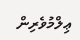ޢިލްމުވެރިން